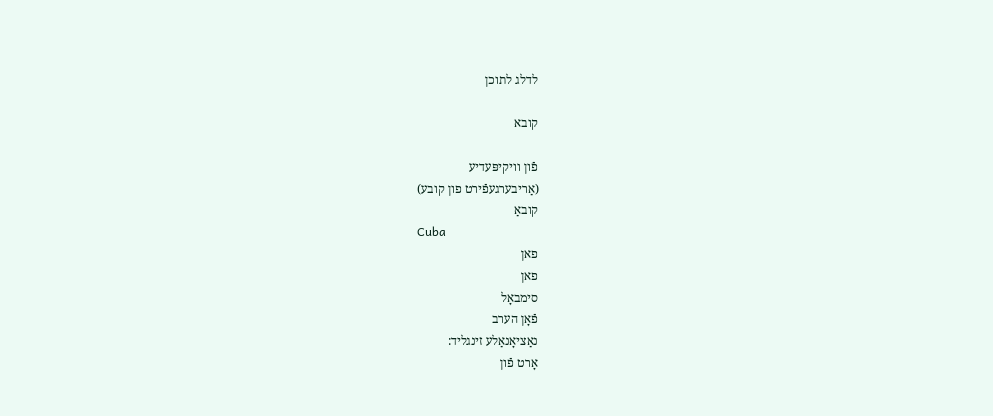לדלג לתוכן

קובא

פֿון װיקיפּעדיע
(אַריבערגעפֿירט פון קובע)
קובאַ
Cuba
פאן
פאן
סימבאָל
פֿאָן הערב
נאַציאָנאַלע זינגליד:
אָרט פֿון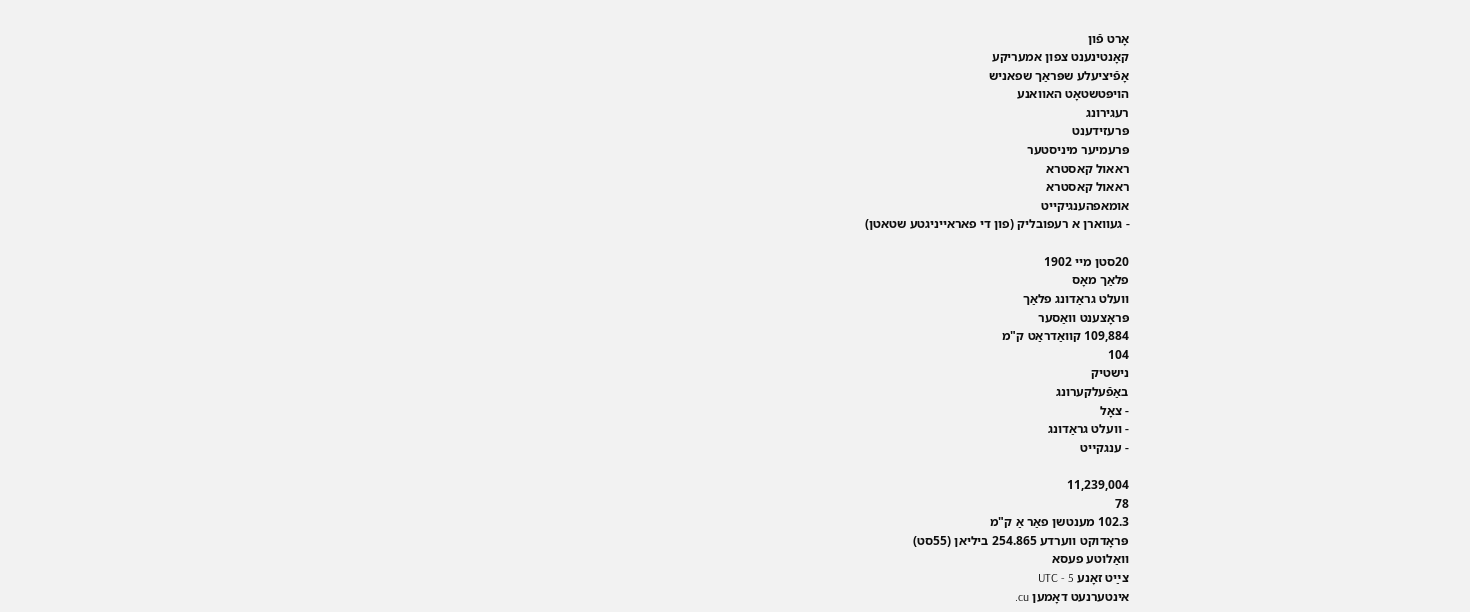אָרט פֿון
קאָנטינענט צפון אמעריקע
אָפֿיציעלע שפּראַך שפאניש
הויפּטשטאָט האוואנע
רעגירונג
פּרעזידענט
פּרעמיער מיניסטער
ראאול קאסטרא
ראאול קאסטרא
אומאפהענגיקייט
- געווארן א רעפובליק (פון די פאראייניגטע שטאטן)

20סטן מיי 1902
פלאַך מאָס
וועלט גראַדונג פלאַך
פּראָצענט וואַסער
109,884 קוואַדראַט ק"מ
104
נישטיק
באַפֿעלקערונג
- צאָל
- וועלט גראַדונג
- ענגקײט

11,239,004
78
102.3 מענטשן פאַר אַ ק"מ
פּראָדוקט ווערדע 254.865 ביליאן (55סט)
וואַלוטע פעסא
צײַט זאָנע UTC - 5
אינטערנעט דאָמען cu.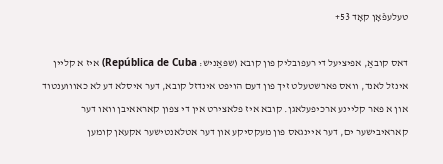טעלעפֿאָן קאָד 53+

דאס קובאַ, אפיציעל די רעפובליק פון קובא (שפּאַניש: República de Cuba) איז א קליין אינזל לאנד, וואס פארשטעלט זיך פון דעם הויפט אינדזל קובא, דער איסלא דע לא כאוווענטוד און א פאר קליינע ארכיפעלאגן. קובא איז פלאצירט אין די צפון קאראאיבן וואו דער קאראיבישער ים, דער איינגאס פון מעקסיקע און דער אטלאנטישער אקעאן קומען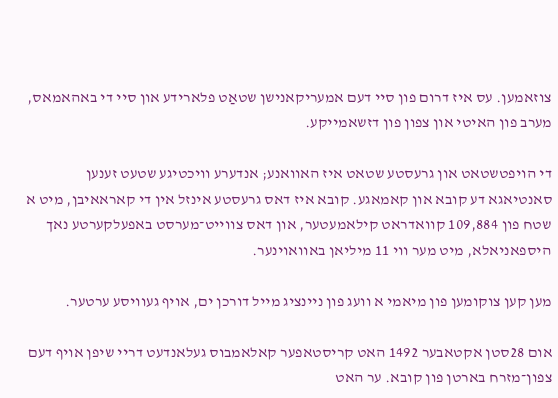צוזאמען. עס איז דרום פון סיי דעם אמעריקאנישן שטאַט פלארידע און סיי די באהאמאס, מערב פון האיטי און צפון פון דזשאמייקע.

די הויפטשטאט און גרעסטע שטאט איז האוואנע; אנדערע וויכטיגע שטעט זענען סאנטיאגא דע קובא און קאמאגע. קובא איז דאס גרעסטע אינזל אין די קאראאיבן, מיט א שטח פון 109,884 קוואדראט קילאמעטער, און דאס צווייט־מערסט באפעלקערטע נאך היספאניאלא, מיט מער ווי 11 מיליאן באוואוינער.

מען קען צוקומען פון מיאמי א וועג פון ניינציג מייל דורכן ים, אויף געוויסע ערטער.

אום 28סטן אקטאבער 1492 האט קריסטאפער קאלאמבוס געלאנדעט דריי שיפן אויף דעם צפון־מזרח בארטן פון קובא. ער האט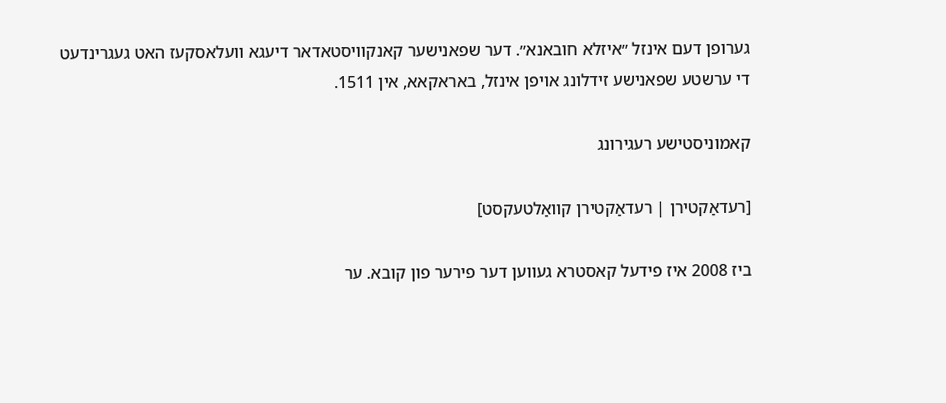גערופן דעם אינזל ״איזלא חובאנא״. דער שפאנישער קאנקוויסטאדאר דיעגא וועלאסקעז האט געגרינדעט די ערשטע שפאנישע זידלונג אויפן אינזל, באראקאא, אין 1511.

קאמוניסטישע רעגירונג

[רעדאַקטירן | רעדאַקטירן קוואַלטעקסט]

ביז 2008 איז פידעל קאסטרא געווען דער פירער פון קובא. ער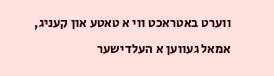ווערט באטראכט ווי א טאטע און קעניג, אמאל געווען א העלדישער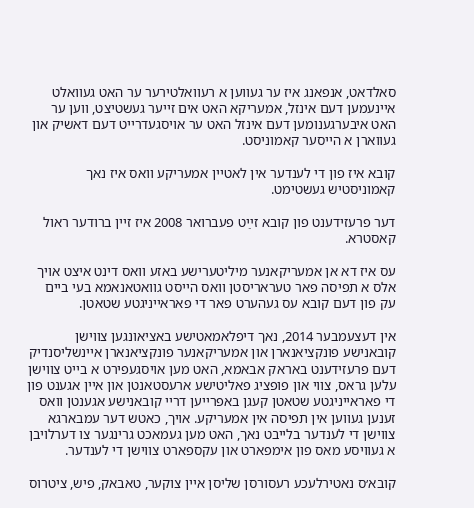סאלדאט, אנפאנג איז ער געווען א רעוואלטירער ער האט געוואלט איינעמען דעם אינזל, אמעריקא האט אים זייער געשטיצט, ווען ער האט איבערגענומען דעם אינזל האט ער אויסגעדרייט דעם דאשיק און געווארן א הייסער קאמוניסט.

קובא איז פון די לענדער אין לאטיין אמעריקע וואס איז נאך קאמוניסטיש געשטימט.

דער פרעזידענט פון קובא זײַט פעברואר 2008 איז זיין ברודער ראול קאסטרא.

עס איז דא אן אמעריקאנער מיליטערישע באזע וואס דינט איצט אויך אלס א תפיסה פאר טעראריסטן וואס הייסט גוואטאנאמא בעי ביים עק פון דעם קובא עס געהערט פאר די פאראייניגטע שטאטן.

אין דעצעמבער 2014, נאך דיפלאמאטישע באציאונגען צווישן קובאנישע פונקציאנארן און אמעריקאנער פונקציאנארן איינשליסנדיק דעם פרעזידענט באראק אבאמא, האט מען אויסגעפירט א בייט צווישן עלען גראס, צווי און פופציג פאליטישע ארעסטאנטן און איין אגענט פון די פאראייניגטע שטאטן קעגן באפרייען דריי קובאנישע אגענטן וואס זענען געווען אין תפיסה אין אמעריקע. אויך, כאטש דער עמבארגא צווישן די לענדער בלייבט נאך, האט מען געמאכט גרינגער צו דערלויבן א געוויסע מאס פון אימפארט און עקספארט צווישן די לענדער.

קובא׳ס נאטירלעכע רעסורסן שליסן איין צוקער, טאבאק, פיש, ציטרוס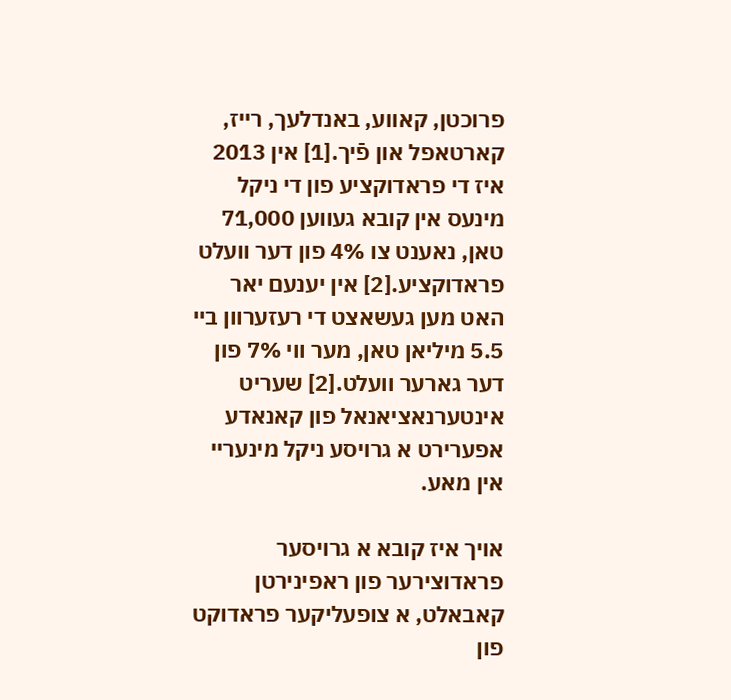פרוכטן, קאווע, באנדלעך, רייז, קארטאפל און פֿיך.[1] אין 2013 איז די פראדוקציע פון די ניקל מינעס אין קובא געווען 71,000 טאן, נאענט צו 4% פון דער וועלט פראדוקציע.[2] אין יענעם יאר האט מען געשאצט די רעזערוון ביי 5.5 מיליאן טאן, מער ווי 7% פון דער גארער וועלט.[2] שעריט אינטערנאציאנאל פון קאנאדע אפערירט א גרויסע ניקל מינעריי אין מאע.

אויך איז קובא א גרויסער פראדוצירער פון ראפינירטן קאבאלט, א צופעליקער פראדוקט פון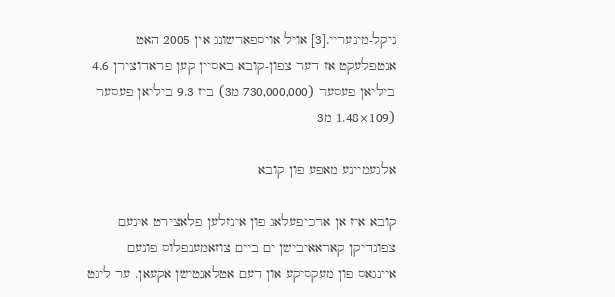ניקל-מינעריי.[3] אויל אויספארשונג אין 2005 האט אנטפלעקט אז דער צפון-קובא באסיין קען פראדוצירן 4.6 ביליאן פעסער (730,000,000 מ3) ביז 9.3 ביליאן פעסער (109×1.48 מ3

אלגעמיינע מאפע פון קובא

קובא איז אן ארכיפעלאג פון אינזלען פלאצירט אינעם צפונדיקן קאראאיבישן ים ביים צוזאמענפלוס פונעם איינגאס פון מעקסיקע און דעם אטלאנטישן אקעאן. ער ליגט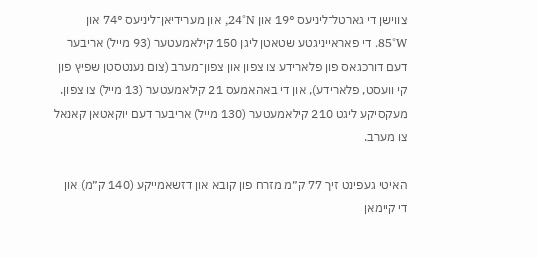צווישן די גארטל־ליניעס 19° און 24°N, און מערידיאן־ליניעס 74° און 85°W. די פאראייניגטע שטאטן ליגן 150 קילאמעטער (93 מייל) אריבער דעם דורכגאס פון פלארידע צו צפון און צפון־מערב (צום נענטסטן שפיץ פון קי וועסט, פלארידע), און די באהאמעס 21 קילאמעטער (13 מייל) צו צפון. מעקסיקע ליגט 210 קילאמעטער (130 מייל) אריבער דעם יוקאטאן קאנאל צו מערב.

האיטי געפינט זיך 77 ק״מ מזרח פון קובא און דזשאמייקע (140 ק״מ) און די קיימאן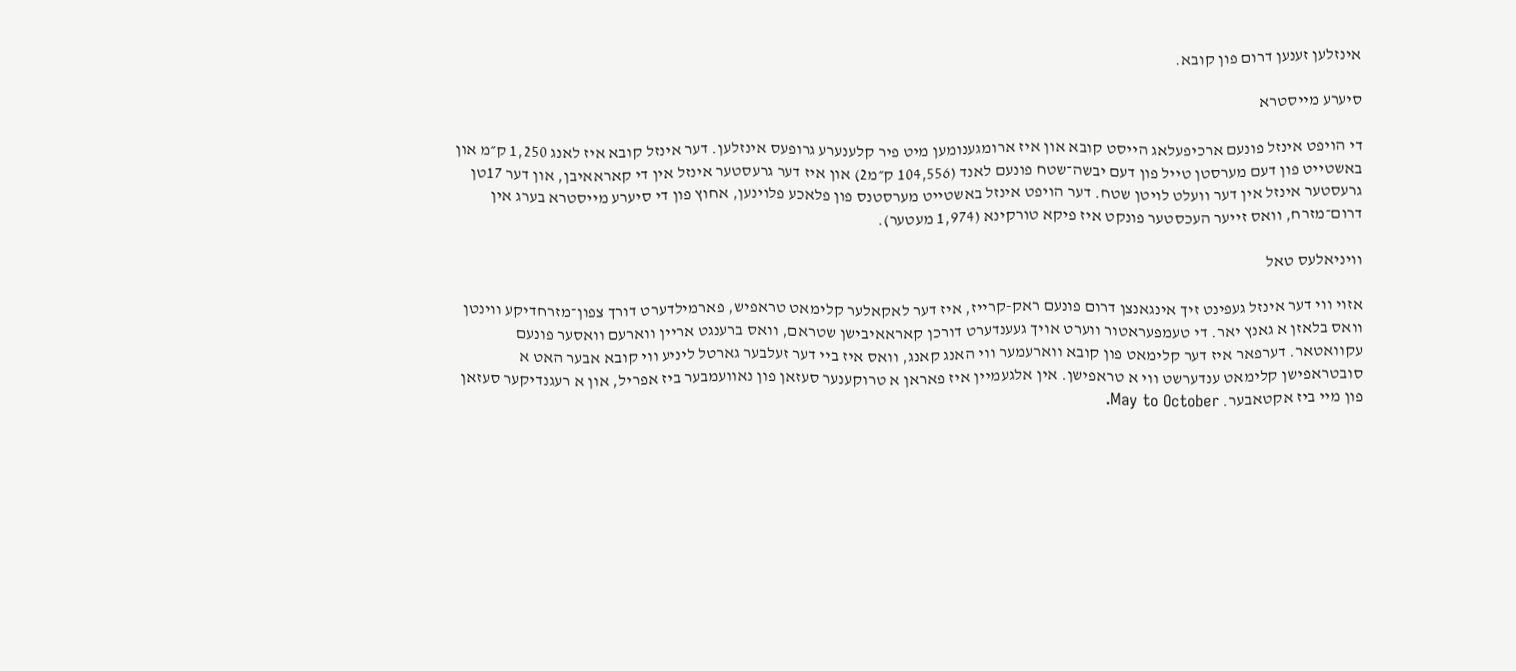אינזלען זענען דרום פון קובא.

סיערע מייסטרא

די הויפט אינזל פונעם ארכיפעלאג הייסט קובא און איז ארומגענומען מיט פיר קלענערע גרופעס אינזלען. דער אינזל קובא איז לאנג 1,250 ק״מ און באשטייט פון דעם מערסטן טייל פון דעם יבשה־שטח פונעם לאנד (104,556 ק״מ2) און איז דער גרעסטער אינזל אין די קאראאיבן, און דער 17טן גרעסטער אינזל אין דער וועלט לויטן שטח. דער הויפט אינזל באשטייט מערסטנס פון פלאכע פלוינען, אחוץ פון די סיערע מייסטרא בערג אין דרום־מזרח, וואס זייער העכסטער פונקט איז פיקא טורקינא (1,974 מעטער).

וויניאלעס טאל

אזוי ווי דער אינזל געפינט זיך אינגאנצן דרום פונעם ראק-קרייז, איז דער לאקאלער קלימאט טראפיש, פארמילדערט דורך צפון־מזרחדיקע ווינטן וואס בלאזן א גאנץ יאר. די טעמפעראטור ווערט אויך געענדערט דורכן קאראאיבישן שטראם, וואס ברענגט אריין ווארעם וואסער פונעם עקוואטאר. דערפאר איז דער קלימאט פון קובא ווארעמער ווי האנג קאנג, וואס איז ביי דער זעלבער גארטל ליניע ווי קובא אבער האט א סובטראפישן קלימאט ענדערשט ווי א טראפישן. אין אלגעמיין איז פאראן א טרוקענער סעזאן פון נאוועמבער ביז אפריל, און א רעגנדיקער סעזאן פון מיי ביז אקטאבער. May to October.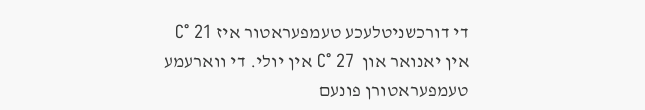די דורכשניטלעכע טעמפעראטור איז C° 21 אין יאנואר און  C° 27 אין יולי. די ווארעמע טעמפעראטורן פונעם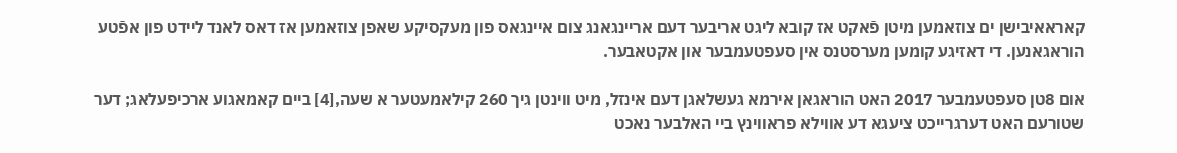קאראאיבישן ים צוזאמען מיטן פֿאקט אז קובא ליגט אריבער דעם אריינגאנג צום איינגאס פון מעקסיקע שאפן צוזאמען אז דאס לאנד ליידט פון אפֿטע הוראגאנען. די דאזיגע קומען מערסטנס אין סעפטעמבער און אקטאבער.

אום 8טן סעפטעמבער 2017 האט הוראגאן אירמא געשלאגן דעם אינזל, מיט ווינטן גיך 260 קילאמעטער א שעה,[4] ביים קאמאגוע ארכיפעלאג; דער שטורעם האט דערגרייכט ציעגא דע אווילא פראווינץ ביי האלבער נאכט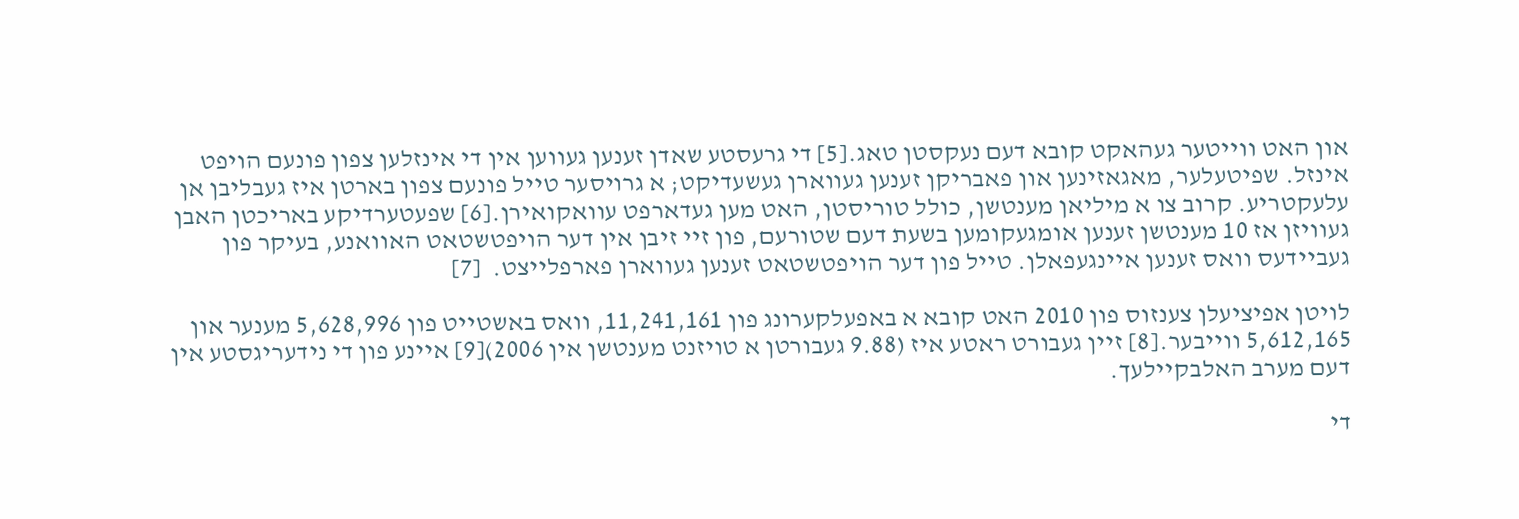און האט ווייטער געהאקט קובא דעם נעקסטן טאג.[5] די גרעסטע שאדן זענען געווען אין די אינזלען צפון פונעם הויפט אינזל. שפיטעלער, מאגאזינען און פאבריקן זענען געווארן געשעדיקט; א גרויסער טייל פונעם צפון בארטן איז געבליבן אן עלעקטריע. קרוב צו א מיליאן מענטשן, כולל טוריסטן, האט מען געדארפט עוואקואירן.[6] שפעטערדיקע באריכטן האבן געוויזן אז 10 מענטשן זענען אומגעקומען בשעת דעם שטורעם, פון זיי זיבן אין דער הויפטשטאט האוואנע, בעיקר פון געביידעס וואס זענען איינגעפאלן. טייל פון דער הויפטשטאט זענען געווארן פארפלייצט.  [7]

לויטן אפיציעלן צענזוס פון 2010 האט קובא א באפעלקערונג פון 11,241,161, וואס באשטייט פון 5,628,996 מענער און 5,612,165 ווייבער.[8] זיין געבורט ראטע איז (9.88 געבורטן א טויזנט מענטשן אין 2006)[9] איינע פון די נידעריגסטע אין דעם מערב האלבקיילעך.

די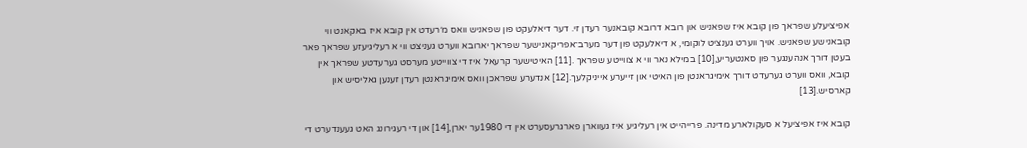אפיציעלע שפראך פון קובא איז שפאניש און רובא דרובא קובאנער רעדן זי. דער דיאלעקט פון שפאניש וואס מ׳רעדט אין קובא איז באקאנט ווי קובאנישע שפאניש. אויך ווערט גענציט לוקומי, א דיאלעקט פון דער מערב־אפריקאנישער שפראך יארובא ווערט געניצט ווי א רעליגיעזע שפראך פאר בעטן דורך אנהענגער פון סאנטעריע,[10] במילא נאר ווי א צווייטע שפראך .[11] האיטישער קרעאל איז די צווייטע מערסט גערעדטע שפראך אין קובא, וואס ווערט גערעדט דורך אימיגראנטן פון האיטי און זייערע אייניקלעך.[12] אנדערע שפראכן וואס אימיגראנטן רעדן זענען גאליסיש און קארסיש.[13]

קובא איז אפיציעל א סעקולארע מדינה. פרייהייט אין רעליגיע איז געווארן פארגרעסערט אין די 1980ער יארן,[14] און די רעגירונג האט געענדערט די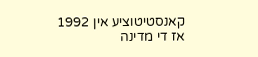קאנסטיטוציע אין 1992 אז די מדינה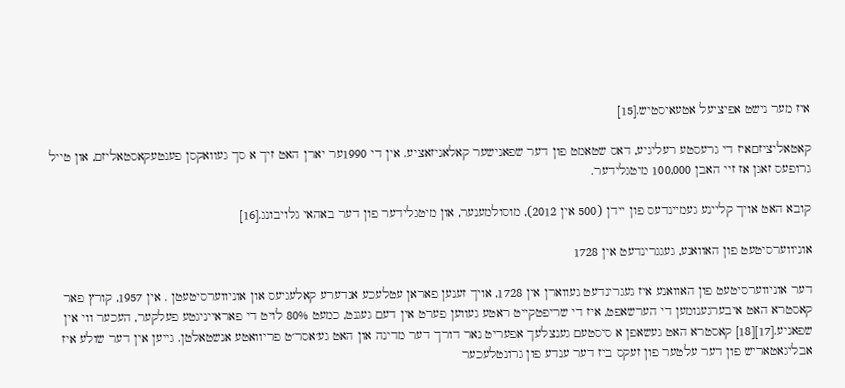איז מער נישט אפיציעל אטעאיסטיש.[15]

קאטאליציזםאיז די גרעסטע רעליגיע, דאס שטאמט פון דער שפאנישער קאלאניזאציע. אין די 1990ער יארן האט זיך א סך געוואקסן פענטעקאסטאליזם, און טייל גרופעס זאגן אז זיי האבן 100,000 מיטגלידער.

קובא האט אויך קליינע געמיינדעס פון יידן (500 אין 2012), מוסולמענער, און מיטגלידער פון דער באהאי גלויבונג.[16]

אוניווערסיטעט פון האוואנע, געגגרינדעט אין 1728

דער אוניווערסיטעט פון האוואנע איז געגרינדעט געווארן אין 1728, אויך זענען פאראן עטלעכע אנדערע קאלעגיעס און אוניווערסיטעטן . אין 1957, קורץ פאר קאסטרא האט איבערגענומען די הערשאפט, איז די שריפטקייט ראטע געווען פערט אין דעם געגנט, כמעט 80% לויט די פאראייניגטע פעלקער, העכער ווי אין שפאניע.[17][18] קאסטרא האט געשאפן א סיסטעם גענצלעך אפעריט נאר דורך דער מדינה און האט גע׳אסר׳ט פריוואטע אנשטאלטן. גייען אין דער שולע איז אבליגאטאריש פון דער עלטער פון זעקס ביז דער ענדע פון גרונטלעכער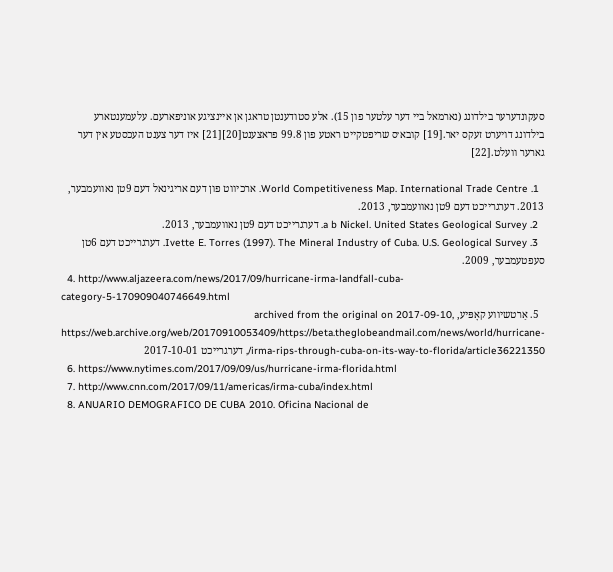סעקונדערער בילדונג (נארמאל ביי דער עלטער פון 15). אלע סטודענטן טראגן אן איינציגע אוניפארעם. עלעמענטארע בילדונג דויערט זעקס יאר.[19] קובא׳ס שריפטקייט ראטע פון 99.8 פראצענט[20][21] איז דער צענט העכסטע אין דער גארער וועלט.[22]

  1. World Competitiveness Map. International Trade Centre. ארכיווט פון דעם אריגינאל דעם 9טן נאוועמבער, 2013. דערגרייכט דעם 9טן נאוועמבער, 2013.
  2. a b Nickel. United States Geological Survey. דערגרייכט דעם 9טן נאוועמבער, 2013.
  3. Ivette E. Torres (1997). The Mineral Industry of Cuba. U.S. Geological Survey. דערגרייכט דעם 6טן סעפטעמבער, 2009.
  4. http://www.aljazeera.com/news/2017/09/hurricane-irma-landfall-cuba-category-5-170909040746649.html
  5. אַרטשיווע קאָפּיע, archived from the original on 2017-09-10, https://web.archive.org/web/20170910053409/https://beta.theglobeandmail.com/news/world/hurricane-irma-rips-through-cuba-on-its-way-to-florida/article36221350/, דערגרייכט 2017-10-01
  6. https://www.nytimes.com/2017/09/09/us/hurricane-irma-florida.html
  7. http://www.cnn.com/2017/09/11/americas/irma-cuba/index.html
  8. ANUARIO DEMOGRAFICO DE CUBA 2010. Oficina Nacional de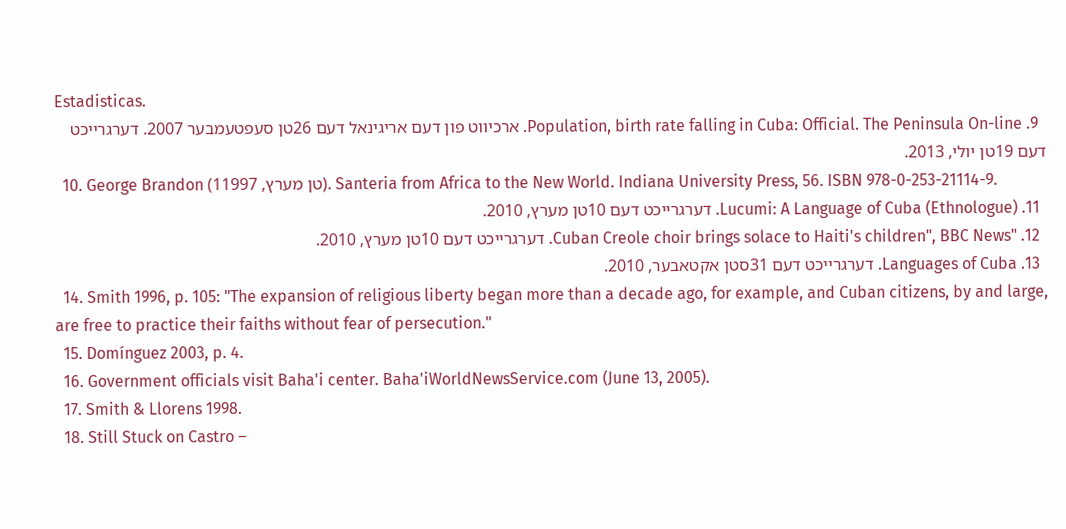Estadisticas.
  9. Population, birth rate falling in Cuba: Official. The Peninsula On-line. ארכיווט פון דעם אריגינאל דעם 26טן סעפטעמבער 2007. דערגרייכט דעם 19טן יולי, 2013.
  10. George Brandon (1טן מערץ, 1997). Santeria from Africa to the New World. Indiana University Press, 56. ISBN 978-0-253-21114-9.
  11. Lucumi: A Language of Cuba (Ethnologue). דערגרייכט דעם 10טן מערץ, 2010.
  12. "Cuban Creole choir brings solace to Haiti's children", BBC News. דערגרייכט דעם 10טן מערץ, 2010.
  13. Languages of Cuba. דערגרייכט דעם 31סטן אקטאבער, 2010.
  14. Smith 1996, p. 105: "The expansion of religious liberty began more than a decade ago, for example, and Cuban citizens, by and large, are free to practice their faiths without fear of persecution."
  15. Domínguez 2003, p. 4.
  16. Government officials visit Baha'i center. Baha'iWorldNewsService.com (June 13, 2005).
  17. Smith & Llorens 1998.
  18. Still Stuck on Castro –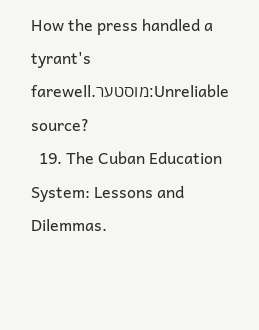How the press handled a tyrant's farewell.מוסטער:Unreliable source?
  19. The Cuban Education System: Lessons and Dilemmas.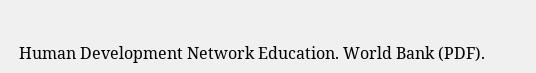Human Development Network Education. World Bank (PDF).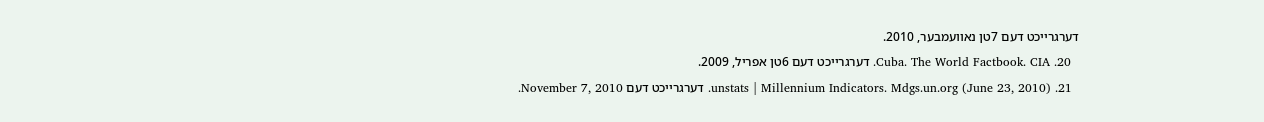דערגרייכט דעם 7טן נאוועמבער, 2010.
  20. Cuba. The World Factbook. CIA. דערגרייכט דעם 6טן אפריל, 2009.
  21. unstats | Millennium Indicators. Mdgs.un.org (June 23, 2010). דערגרייכט דעם November 7, 2010.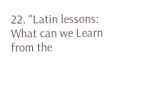22. "Latin lessons: What can we Learn from the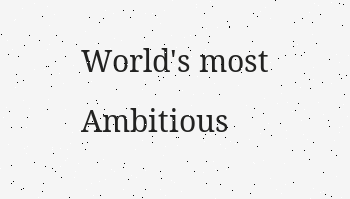World's most Ambitious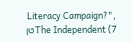Literacy Campaign?", The Independent (7טן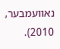נאוועמבער, 2010).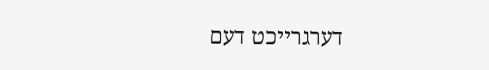דערגרייכט דעם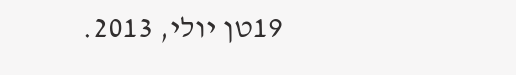19טן יולי, 2013.